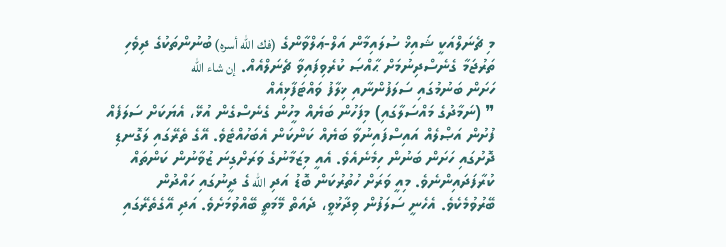މި ޗެނަލްއަކީ ޝައިޚް ސުލައިމާން އަލް-ޢަލްވާންގެ (فك الله أسره) ބުނުންތަކުގެ ދިވެހި ތަރުޖަމާ ގެނެސްދިނުމަށް ޙާއްޞަ ކުރެވިފައިވާ ޗެނަލްއެއް. إن شاء الله
ހަށަން ބަނުމުގައި ސަލަފުންނާއި ޚިލާފު ވައްޓަފާޅިއެއް
❞ (ނަމާދުގެ މައްސަލާގައި) މިފަހުން ބަޔެއް މީހުން ގެނެސްގެން އުޅޭ، އެޔަކަށް ސަލަފެއް ފުށުން އަޞްލެއް އައިސްފައިނުވާ ބަޔެއް ކަންކަން އެބަހުއްޓެވެ. އޭގެ ތެރޭގައި ލަގޮނޑި ދޮށުގައި ހަށަން ބަނުން ހިމެނެއެވެ. އެއީ މިޒަމާނުގެ ވަރަށްގިނަ ޒުވާނުން ކަންތައް ކުރާފަދައިންނެވެ. މިއީ ވަރަށް ހުތުރުކަން ބޮޑު އަދި الله ގެ ދީނުގައި ހައްދުން ބޭރުވުމެކެވެ. އެހެނީ ސަލަފުން ވިދާޅުވީ، ދެއަތް މޭމަތީ ބޭއްވުމަށެވެ. އަދި އޭގެތެރޭގައި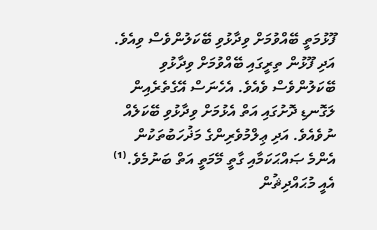ފޫޅުމަތީ ބޭއްވުމަށް ވިދާޅުވި ބޭކަލުންވެސް ވިއެވެ. އަދި ފޫޅުން ތިރީގައި ބޭއްވުމަށް ވިދާޅުވި ބޭކަލުންވެސް ވެއެވެ. އެހެނަސް އޭގެތެރެއިން ލަގޮނޑި ދޮށުގައި އަތް އެޅުމަށް ވިދާޅުވި ބޭކަލެއް ނުވެއެވެ. އަދި ޢިލްމުވެރިންގެ މަޛުހަބުތަކުން އެންމެ ޞައްޙަކަމާއި ގާތީ މޭމަތީ އަތް ބަނުމެވެ.⁽¹⁾ އެއީ މުޙައްދިޘުން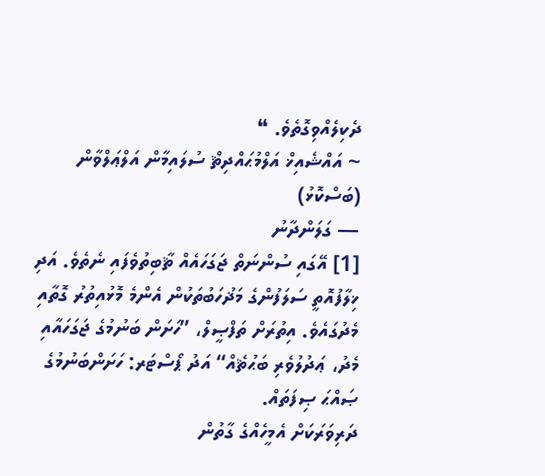ދެކިލެއްވިގޮތެވެ. ❝
~ އައްޝެއިޚް އަލްމުޙައްދިޘް ސުލައިމާން އަލްޢަލްވާން (ބަސްކޮޅު)
— ގަލަންދާނު
[1] އޭގައި ސުންނަތް ޖަގަހައެއް ޘާބިތުވެފައި ނެތެވެ. އަދި ޚިލާފުއޮތީ ސަލަފުންގެ މަޛުހަބުތަކުން އެންމެ މޮޅުއިތުރު ގޮތާއި މެދުގައެވެ. އިތުރަށް ތަފްޞީލް، ”ހަށަން ބަނުމުގެ ޖަގަހައާއި މެދު، ޢަދުލުވެރި ބަޙުޘެއް“ އަދު ޕޯސްޓަރ: ހަށަންބަނުމުގެ ޞައްޙަ ޞިފަތައް.
ދަރިވަރަކަށް އެމީހެއްގެ ގާތުން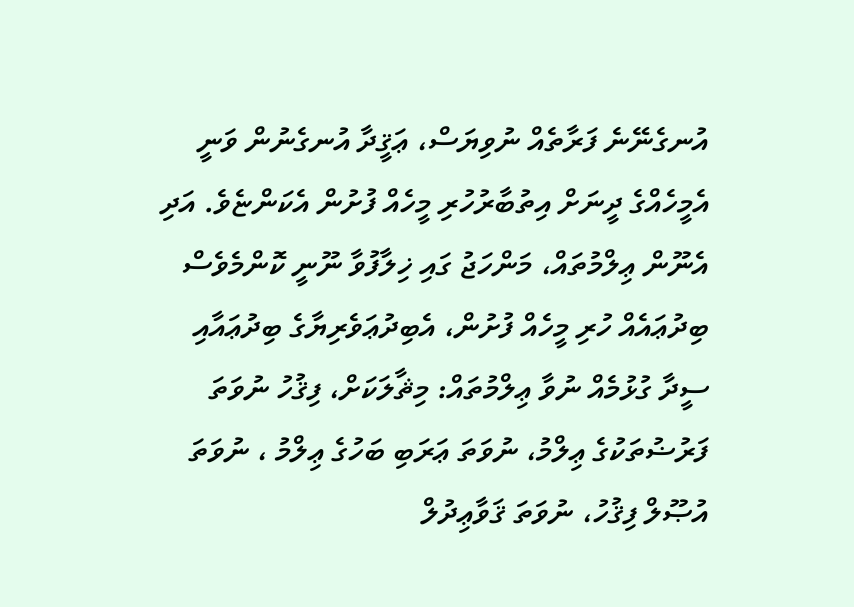އުނގެނޭނެ ފަރާތެއް ނުވިޔަސް، ޢަޤީދާ އުނގެނުން ވަނީ އެމީހެއްގެ ދީނަށް އިތުބާރުހުރި މީހެއް ފުށުން އެކަންޏެވެ. އަދި އެނޫން ޢިލްމުތައް، މަންހަޖު ގައި ޚިލާފުވާ ނޫނީ ކޮންމެވެސް ބިދުޢައެއް ހުރި މީހެއް ފުށުން، އެބިދުޢަވެރިޔާގެ ބިދުޢައާއި ސީދާ ގުޅުމެއް ނުވާ ޢިލްމުތައް: މިޘާލަކަށް، ފިޤުހު ނުވަތަ ފަރުޟުތަކުގެ ޢިލްމު، ނުވަތަ ޢަރަބި ބަހުގެ ޢިލްމު ، ނުވަތަ އުޞޫލް ފިޤުހު، ނުވަތަ ޤަވާޢިދުލް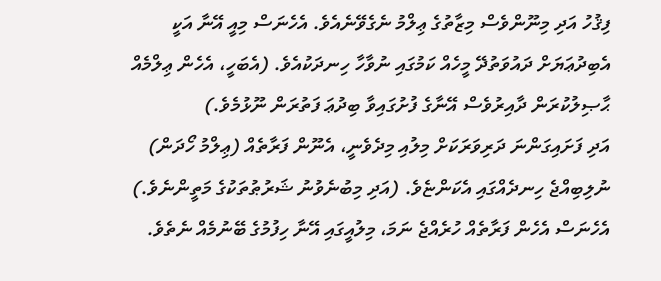ފިޤުހު އަދި މިނޫންވެސް މިޒާތުގެ ޢިލްމު ނެގެވޭނެއެވެ. އެހެނަސް މިއީ އޭނާ އަކީ އެބިދުޢަޔަށް ދައުވަތުދޭ މީހެއް ކަމުގައި ނުވާހާ ހިނދަކުއެވެ. (އެބަހީ، އެހެން ޢިލްމެއް ޙާޞިލުކުރަން ދާއިރުވެސް އޭނާގެ ފުށުގައިވާ ބިދުޢަ ފަތުރަން ނޫޅުމެވެ.)
އަދި ފަށައިގަންނަ ދަރިވަރަކަށް މިލުއި މިދެވެނީ، އެނޫން ފަރާތެއް (ޢިލްމު ހޯދަން) ނުލިބިއްޖެ ހިނދެއްގައި އެކަންޏެވެ. (އަދި މިބުނެވުނު ޝަރުޠުތަކުގެ މަތީންނެވެ.) އެހެނަސް އެހެން ފަރާތެއް ހުރެއްޖެ ނަމަ، މިލުއީގައި އޭނާ ހިފުމުގެ ބޭނުމެއް ނެތެވެ.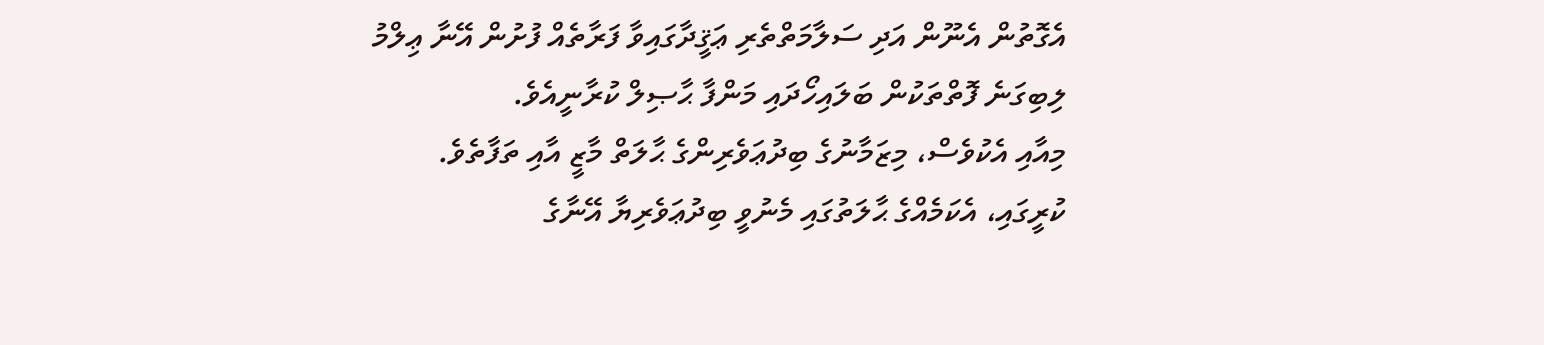އެގޮތުން އެނޫން އަދި ސަލާމަތްތެރި ޢަޤީދާގައިވާ ފަރާތެއް ފުށުން އޭނާ ޢިލްމު ލިބިގަނެ ފޮތްތަކުން ބަލައިހޯދައި މަންފާ ޙާޞިލް ކުރާނީއެވެ.
މިއާއި އެކުވެސް، މިޒަމާނުގެ ބިދުޢަވެރިންގެ ޙާލަތް މާޒީ އާއި ތަފާތެވެ. ކުރީގައި، އެކަމެއްގެ ޙާލަތުގައި މެނުވީ ބިދުޢަވެރިޔާ އޭނާގެ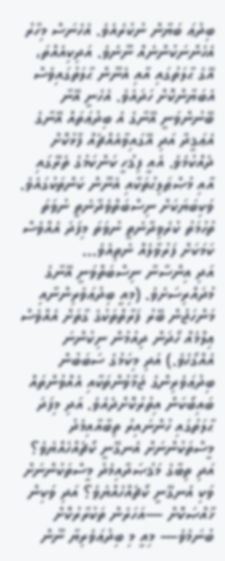ބިދުޢަ ބަޔާން ނުކުރެއެވެ. އެހެނަސް މިހާރު އެހެންނަކުންނެއް ނޫނެވެ. އަދިކިއެއްތަ، އޭގެ ޙާލަތުގައި އާއި އެނޫން ޙާލަތުގައިވެސް އެބަޔާންކޮށް ހަދައެވެ. އެހެނީ އޭނާ ބޭނުންވަނީ އޭނާގެ އެ ބިދުޢަތައް އޭނާގެ އެޢަޤީދާ އަދި އޭގައިވާއެއްޗެއް ފާޅުކޮށް ދެއްކުމެވެ. އެއީ ފިޤުހީ ކަންކަމުގެ ތެރޭގައި އާއި މުޞްޠަލިޙުތަކާއި އެނޫން ކަންތަކުގައެވެ. ވަކިބަޔަކަށް ނިސްބަތްވެދާނެތީ ނުވަތަ ތުހުމަތު ކުރެވިދާނެތީ ނުވަތަ މިފަދަ އެއްވެސް ކަމަކަށް ފަރުވާލެއް ނެތިއެވެ...
އަދި އިންސާނާ ނިސްބަތްވަނީ އޭނާގެ މުދައްރިސަށެވެ. (މިއީ ބިދުޢަވެރިންނާއި މަންހަޖުން ބޭރު ފަރާތްތަކުގެ ގާތަށް އެއްވެސް ޢިލްމެއް ހޯދަން ދިއުމުން ނިކުންނަ އެއްގޯހެވެ.) އަދި މިކަމުގެ ސަބަބުން ބިދުޢަވެރިންގެ ޖަމާވުންތަކާއި އެއްވުންތައް ބައިބޯކަން އިތުރުކޮށްދެއެވެ. އަދި މިފަދަ ޙާލަތުގައި ހުންނައިރު ތިބާއާއިމެދު މީސްތަކުންނަށް އެނގޭނީ ކޯޗެއްހެއްޔެވެ؟ އަދި ތިބާގެ މަޤުޞަދާއިމެދު މީސްތަކުންނަށް ވަކި އެނގޭނީ ކޯޗެއްހެއްޔެވެ؟ އަދި ވަކިން ޚާއްޞަކޮށް —އަހަރެން ތަކުރާރުކޮށް ބުނަމެވެ— މިއީ މި ބިދުޢަވެރިޔާ ނޫން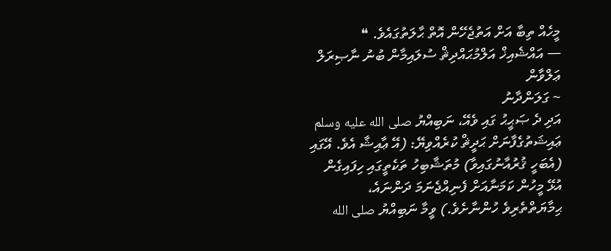މީހެއް ތިބާ އަށް އަތުޖެހޭން އޮތް ޙާލަތުގައެވެ. ❝
— އައްޝެއިޚް އަލްމުޙައްދިޘް ސުލައިމާން ބުނު ނާޞިރަލް ޢަލްވާން
~ ގަލަންދާނު
އަދި ދެ ޞަޙީޙު ގައި ވެއޭ، ނަބިއްޔު صلى الله عليه وسلم ޢައިޝަތުގެފާނަށް ޙަދީޘް ކުރެއްވިޔޭ: (އޭ ޢާއިޝާ އެވެ. އޭގައި (އެބަހީ ޤުރުއާނުގައިވާ) މުތަޝާބިހު ތަކެތީގައި ހިފައިގެން އުޅޭ މީހުން ކަމަނާއަށް ފެނިއްޖެނަމަ ދަންނައެ، ޙިމާޔަތްތެރިވެ ހުންނާށެވެ.) ވީމާ ނަބިއްޔު صلى الله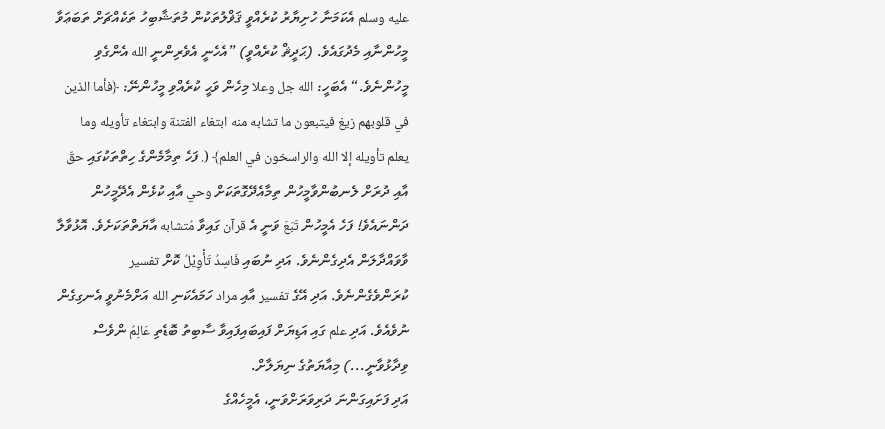عليه وسلم އެކަމަނާ ހުށިޔާރު ކުރެއްވީ ޤަޥްލުތަކުން މުތަޝާބިހު ތަކެއްޗަށް ތަބަޢަވާ މީހުންނާއި މެދުގައެވެ. (ޙަދީޘް ކުރެއްވީ) ”އެހެނީ އެވެރިންނީ الله އެންގެވި މީހުންނެވެ.“ އެބަހީ: الله جل وعلا މިހެން ވަޙީ ކުރެއްވި މީހުންނޭ: ﴿فأما الذين في قلوبهم زيغ فيتبعون ما تشابه منه ابتغاء الفتنة وابتغاء تأويله وما يعلم تأويله إلا الله والراسخون في العلم﴾ (. ފަހެ ތިމާމެންގެ ހިތްތަކުގައި حقّ އާއި ދުރަށް ލެނބުންވާމީހުން ތިމާއެދޭގޮތަކަށް وحي އާއި ކުޅެން އެދޭމީހުން ދަންނައެވެ! ފަހެ އެމީހުން تَبَعَ ވަނީ އެ قرآن ގައިވާ مُتشابه އާޔަތްތަކަށެވެ. އޮޅުވާލާ ވާވައްދާލަން އެދިގެންނެވެ. އަދި ނުބައި فَاسِدُ تَأْوِيْلُ ކޮށް تفسير ކުރަންވެގެންނެވެ. އަދި އޭގެ تفسير އާއި مراد ހަމައެކަނި الله އަށްމެނުވީ އެނގިގެން ނުވެއެވެ. އަދި علم ގައި އަޑިޔަށް ފައިބައިފައިވާ ސާބިތު ބޮޑެތި عَالِمُ ންވެސް ވިދާޅުވާނީ...) މިއާޔަތުގެ ނިޔަލާށް.
އަދި ފަށައިގަންނަ ދަރިވަރަށްވަނީ، އެމީހެއްގެ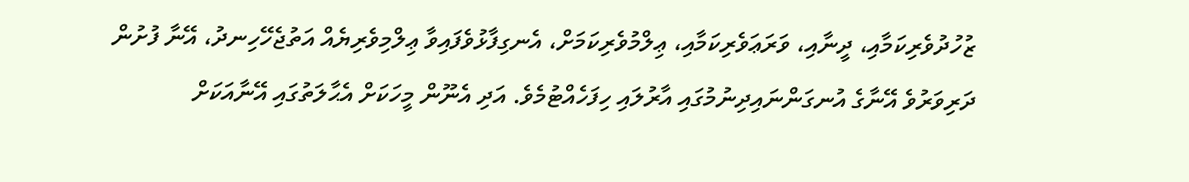ޒުހުދުވެރިކަމާއި، ދީނާއި، ވަރަޢަވެރިކަމާއި، ޢިލްމުވެރިކަމަށް، އެނގިފާޅުވެފައިވާ ޢިލްމިވެރިޔެއް އަތުޖެހޭހިނދު، އޭނާ ފުށުން ދަރިވަރުވެ އޭނާގެ އުނގަންނައިދިނުމުގައި އާރުލައި ހިފަހެއްޓުމެވެ. އަދި އެނޫން މީހަކަށް އެޙާލަތުގައި އޭނާއަކަށް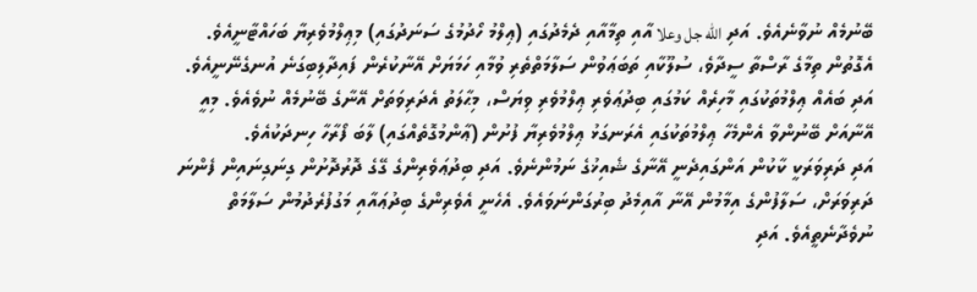ބޭނުމެއް ނުވާނެއެވެ. އަދި الله جل وعلا އާއި ތިމާއާއި ދެމެދުގައި (ޢިލްމު ހޯދުމުގެ ސަނަދުގައި) މިޢިލްމުވެރިޔާ ބަހައްޓާނީއެވެ. އެގޮތުން ތިމާގެ ރާސްތާ ސީދާވެ، ސުލޫކާއި ތަބަޢަވުން ސަލާމަތްތެރި ވުމާއި ހަމަޔަށް އޭނާކުރެން ފައިދާލިބިގަނެ އުނގެނޭނީއެވެ. އަދި ބައެއް ޢިލްމުތަކުގައި މާހިރެއް ކަމުގައި ބިދުޢަވެރި ޢިލްމުވެރި ވިޔަސް، މިޙާލަތު އެދަރިވަތަށް އޭނާގެ ބޭނުމެއް ނުވެއެވެ. މިއީ އޭނާއަށް ބޭނުންވާ އެންމެހާ ޢިލްމުތަކުގައި އެރަނގަޅު ޢިލްމުވެރިޔާ ފުށުން (ޢާންމުގޮތެއްގައި) ލާބަ ފޯރާހާ ހިނދަކުއެވެ.
އަދި ދަރިވަރަކީ ކާކުން އަންގައިދެނީ އޭނާގެ ޝެއިޚުގެ ނަމުންނެވެ. އަދި ބިދުޢަވެރިންގެ ގޭގެ ދޮރުދޮށުން ގިނަގިނައިން ފެންނަ ދަރިވަރަށް، ސަލާފުންގެ އިމާމުން އޭނާ އާއިމެދު ބިރުގަންނަވައެވެ. އެހެނީ އެވެރިންގެ ބިދުޢައާއި މަގުފުރެދުމުން ސަލާމަތް ނުވެދާނެތީއެވެ. އަދި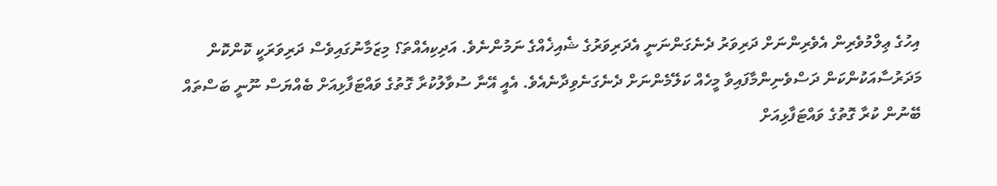އިހުގެ ޢިލްމުވެރިން އެވެރިންނަށް ދަރިވަރު ދެނެގަންނަނީ އެދަރިވަރުގެ ޝެއިޚެއްގެ ނަމުންނެވެ. އަދިކިއެއްތަ؟ މިޒަމާނުގައިވެސް ދަރިވަރަކީ ކޮންކޮން މަދަރުސާއަކުންކަން ދަސްވެނިންމާފައިވާ މީހެއް ކަލޭމެންނަށް ދެނެގަނެވިދާނެއެވެ. އެއީ އޭނާ ސުވާލުކުރާ ގޮތުގެ ވައްޓަފާޅިއަށް ބެއްޔަސް ނޫނީ ބަސްތައް ބޭނުން ކުރާ ގޮތުގެ ވައްޓަފާޅިއަށް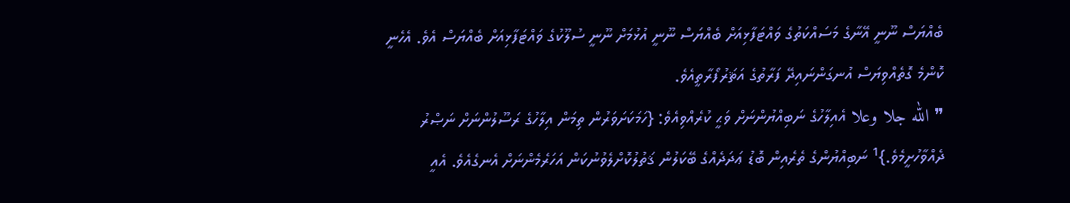ބެއްޔަސް ނޫނީ އޭނާގެ މަސައްކަތުގެ ވައްޓަފާޅިއަށް ބެއްޔަސް ނޫނީ އުޅުމަށް ނޫނީ ސުލޫކުގެ ވައްޓަފާޅިއަށް ބެއްޔަސް އެވެ. އެހެނީ ކޮންމެ ގޮތެއްވިޔަސް އުނގަންނައިދޭ ފަރާތުގެ އަޘަރުފޯރާތީއެވެ.
❞ الله جلا وعلا އެއިލާހުގެ ނަބިއްޔުންނަށް ވަޙީ ކުރެއްވިއެވެ: {ހަމަކަށަވަރުން ތިމަން އިލާހުގެ ރަސޫލުންނަށް ނަޞްރު ދެއްވާހުށީމެވެ.}¹ ނަބިއްޔުންގެ ތެރެއިން ބޮޑު ޢަދަދެއްގެ ބޭކަލުން ޤަތުލުކޮށްލެވުނުކަން އަހަރެމެންނަށް އެނގެއެވެ. އެއީ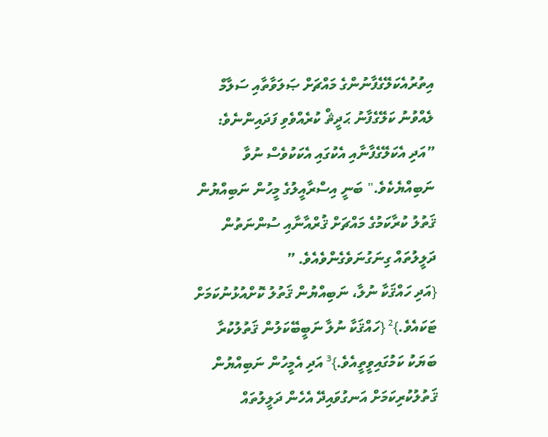އިތުރުއެކަލޭގެފާނުންގެ މައްޗަށް ޞަލަވާތާއި ސަލާމް ލެއްވުނު ކަލޭގެފާނު ޙަދީޘް ކުރެއްވެވި ފަދައިންނެވެ: ”އަދި އެކަލޭގެފާނާއި އެކުގައި އެކަކުވެސް ނުވާ ނަބިއްޔެކެވެ." ބަނީ އިސްރާއީލުގެ މީހުން ނަބިއްޔުން ޤަތުލު ކުރާކަމުގެ މައްޗަށް ޤުރްއާނާއި ސުންނަތުން ދަލީލުތައް ގިނަގުނަވެގެންވެއެވެ. ”
{އަދި ހައްޤަކާ ނުލާ، ނަބިއްޔުން ޤަތުލު ކޮށްއުޅުނުކަމަށް ޓަކައެވެ.}² {ހައްޤަކާ ނުލާ ނަބީބޭކަލުން ޤަތުލުކުރާ ބަޔަކު ކަމުގައިވީތީއެވެ.}³ އަދި އެމީހުން ނަބިއްޔުން ޤަތުލުކުރިކަމަށް އަނގުވައިދޭ އެހެން ދަލީލުތައް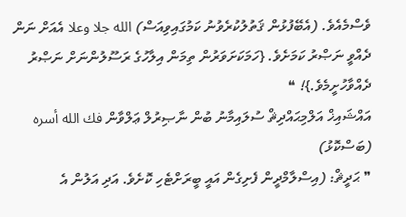ވެސްމެއެވެ. (އެބޭފުޅުން ޤަތުލުކުރެވުނު ކަމުގައިވިއަސް) الله جلا وعلا އެއަށް ނަން ދެއްވީ ނަޞްރު ކަމަށެވެ. {ހަމަކަށަވަރުން ތިމަން އިލާހުގެ ރަސޫލުންނަށް ނަޞްރު ދެއްވާހުށީމެވެ.}! ❝
އައްޝައިޚް އަލްމިޙައްދިޘް ސުލައިމާނު ބުން ނާޞިރުލް ޢަލްވާން فك الله أسره (ބަސްކޮޅު)
❞ ޙަދީޘް: (އިސްލާމްދީން ފެށިގެން އައީ ބީރަށްޓެހި ކޮށެވެ. އަދި އަލުން އެ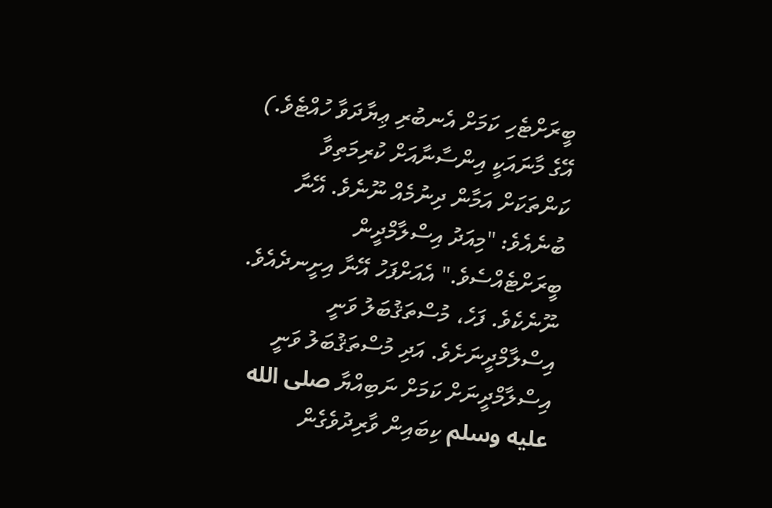ބީރަށްޓެހި ކަމަށް އެނބުރި ޢިޔާދަވާ ހުއްޓެވެ.) އޭގެ މާނައަކީ އިންސާނާއަށް ކުރިމަތިވާ ކަންތަކަށް އަމާން ދިނުމެއް ނޫނެވެ. އޭނާ ބުނެއެވެ: "މިއަދު އިސްލާމްދީން ބީރަށްޓެއްސެވެ." އެއަށްފަހު އޭނާ އިށީނދެއެވެ. ނޫނެކެވެ. ފަހެ، މުސްތަޤުބަލު ވަނީ އިސްލާމްދީނަށެވެ. އަދި މުސްތަޤުބަލު ވަނީ އިސްލާމްދީނަށް ކަމަށް ނަބިއްޔާ صلى الله عليه وسلم ކިބައިން ވާރިދުވެގެން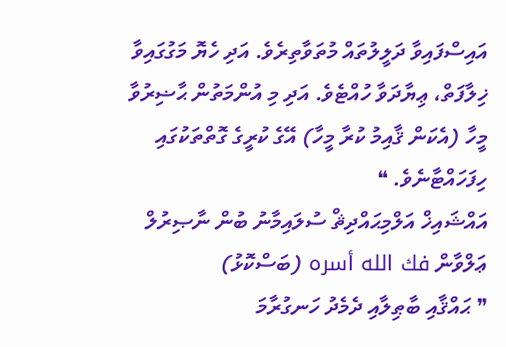އައިސްފައިވާ ދަލީލުތައް މުތަވާތިރެވެ. އަދި ހެޔޮ މަގުގައިވާ ޚިލާފަތް، ޢިޔާދަވާ ހުއްޓެވެ. އަދި މި އުންމަތުން ޙާޟިރުވާ މީހާ (އެކަން ޤާއިމު ކުރާ މީހާ) އޭގެ ކުރީގެ ގޮތްތަކުގައި ހިފަހައްޓާނެވެ. ❝
އައްޝައިޚް އަލްމިޙައްދިޘް ސުލައިމާނު ބުން ނާޞިރުލް ޢަލްވާން فك الله أسره (ބަސްކޮޅު)
❞ ޙައްޤާއި ބާޠިލާއި ދެމެދު ހަނގުރާމަ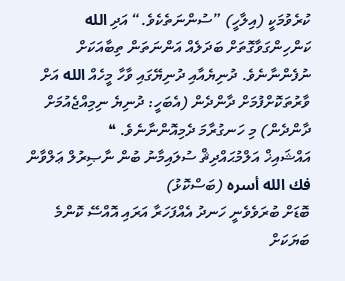ކުރެވުމަކީ (އިލާހީ) ”ސުންނަތެކެވެ.“ އަދި الله ކަންހިންގަވާގޮތަށް ބަދަލެއް އަންނަތަން ތިބާއަކަށް ނުފެންނާނެވެ. ދުނިޔެއާއި ދުނިޔޭގައި ވާހާ މީހެއް الله އަށް ވާރުތަކޮށްފުމަށް ދާންދެން (އެބަހީ: ދުނިޔެ ނިމިއްޖެއުމަށް ދާންދެން) މި ހަނގުރާމަ ދެމިއޮންނާނެވެ. ❝
އައްޝައިޚް އަލްމުޙައްދިޘް ސުލައިމާނު ބުން ނާޞިރުލް ޢަލްވާން فك الله أسره (ބަސްކޮޅު)
ބޮޑަށް ބުރަވެވެނީ ހަނދު އެއްފަހަރާ އަރައި އޮއްސޭ ކޮންމެ ބަޔަކަށް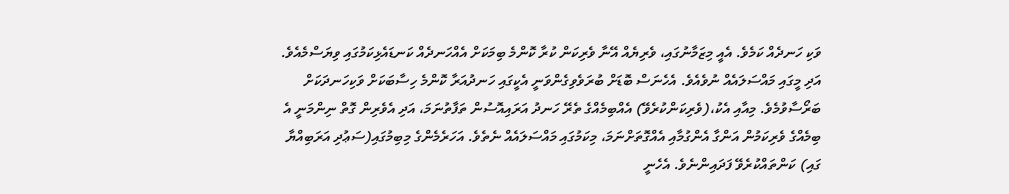ވަކި ހަނދެއް ކަމެވެ. އެއީ މިޒަމާނުގައި، ވެރިޔެއް އޭނާ ވެރިކަން ކުރާ ކޮންމެ ބިމަކަށް އެއްހަނދެއް ކަނޑައެޅިކަމުގައި ވިޔަސްމެއެވެ. އަދި މީގައި މައްސަލައެއް ނުވެއެވެ. އެހެނަސް ބޮޑަށް ބުރަވެވިގެންވަނީ އެކީގައި ހަނދުއަރާ ކޮންމެ ހިސާބަކަށް ވަކިހަނދަކަށް ބަރޯސާވުމެވެ. މިއާއި އެކު،(ވެރިކަންކުރެވޭ) އެއްބިމެއްގެ ތެރޭ ހަނދު އަރައިއޮސުން ތަފާތުނަމަ، އަދި އެވެރިން ގޮތް ނިންމަނީ އެ ބިމެއްގެ ވެރިކަމުން އަންގާ އެންގުމާއި އެއްގޮތަށްނަމަ، މިކަމުގައި މައްސަލައެއް ނެތެވެ. އަހަރެމެންގެ މިބިމުގައި(ސަޢުދި އަރަބިއްޔާ ގައި) ކަންތައްކުރެވޭ ފަދައިންނެވެ. އެހެނީ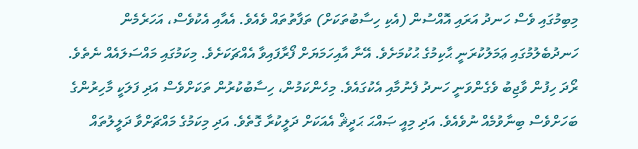މިބިމުގައި ވެސް ހަނދު އަރައި އޮއްސުން (އެކި ހިސާބުތަކަށް) ތަފާތުތައް ވެއެވެ. އެއާއި އެކުވެސް، އަހަރެމެން ހަނދުބެލުމުގައި ޢަމަލުކުރަނީ ޙާކިމުގެ ޙުކުމަށެވެ. އޭނާ އާއިހަމަޔަށް ފޯރާފައިވާ އެއްޗަކަށެވެ. މިކަމުގައި މައްސަލައެއް ނެތެވެ.
ރޯދަ ހިފުން ވާޖިބު ވެގެންވަނީ ހަނދު ފެނުމާއި އެކުގައެވެ. މިހެންކަމުން، ހިސާބުކުރުން ތަކަށްވެސް އަދި ފަލަކީ މާހިރުންގެ ބަހަށްވެސް ބިނާވުމެއް ނުވެއެވެ. އަދި މިއީ ޞައްޙަ ޙަދީޘް އެއަކަށް ދަލީކުރާ ގޮތެވެ. އަދި މިކަމުގެ މައްޗަށްވާ ދަލީލުތައް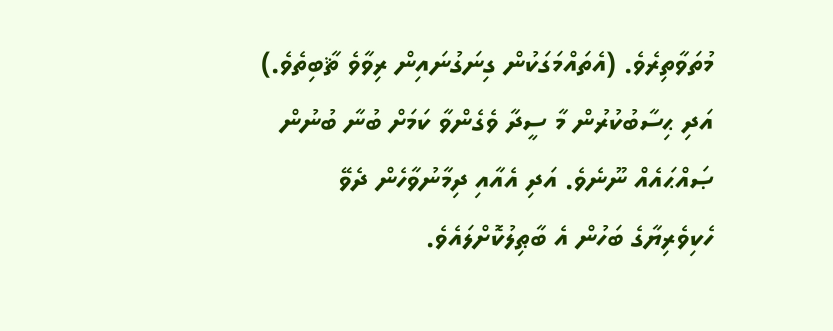މުތަވާތިރެވެ. (އެތައްމަގަކުން ގިނަގުނައިން ރިވާވެ ޘާބިތެވެ.)
އަދި ޙިސާބުކުރުން މާ ސީދާ ވެގެންވާ ކަމަށް ބުނާ ބުނުން ޞައްޙައެއް ނޫނެވެ. އަދި އެއާއި ދިމާނުވާހެން ދެވޭ ހެކިވެރިޔާގެ ބަހުން އެ ބާޠިލުކޮށްލައެވެ.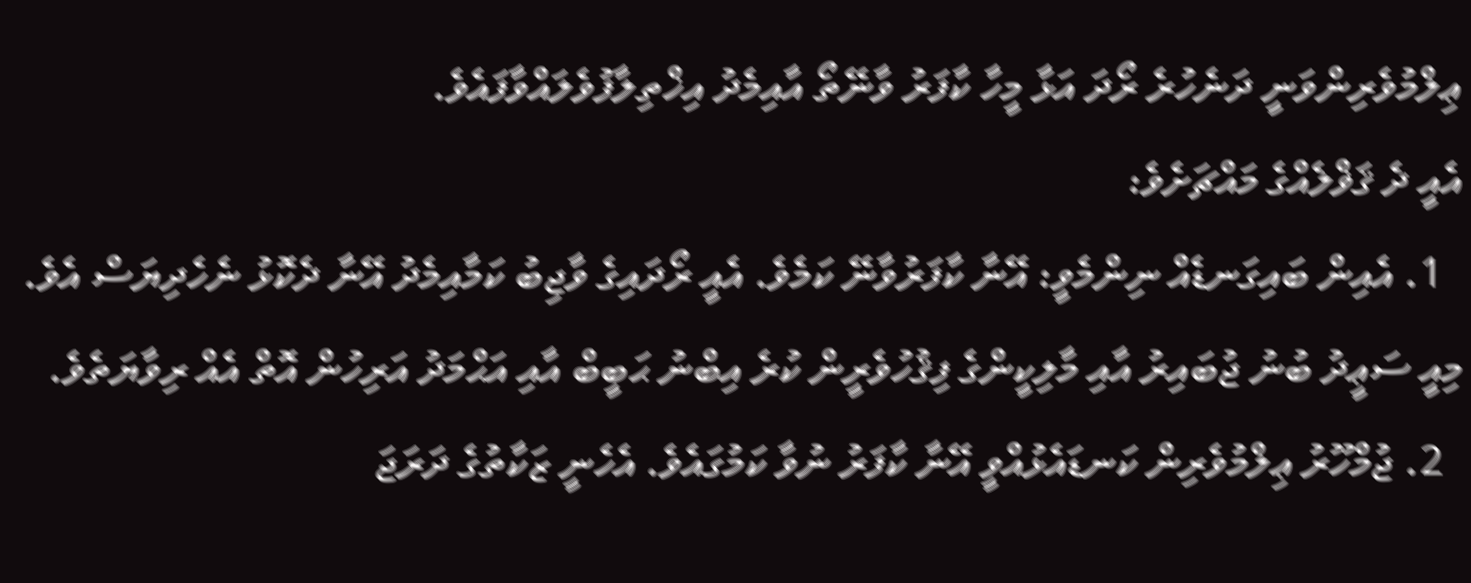ޢިލްމުވެރިންވަނީ ދަނެހުރެ ރޯދަ އަޅާ މީހާ ކާފަރު ވާނޭތޯ އާއިމެދު އިޚްތިލާފުވެލައްވާފައެވެ.
އެއީ ދެ ޤަޥްލެއްގެ މައްޗަށެވެ:
  1. އެއިން ބައިގަނޑެއް ނިންމެވީ: އޭނާ ކާފަރުވާނޭ ކަމެވެ. އެއީ ރޯދައިގެ ވާޖިބު ކަމާއިމެދު އޭނާ ދެކޮޅު ނެހެދިޔަސް އެވެ. މިއީ ސަޢީދު ބުނު ޖުބައިރު އާއި މާލިކީންގެ ފިޤުހުވެރީން ކުރެ އިބްނު ޙަބީބް އާއި އަޙްމަދު އަރިހުން އޮތް އެއް ރިވާޔަތެވެ.
  2. ޖުމްހޫރު ޢިލްމުވެރިން ކަނޑައެޅުއްވީ އޭނާ ކާފަރު ނުވާ ކަމުގައެވެ. އެހެނީ ޒަކާތުގެ ދަރަޖަ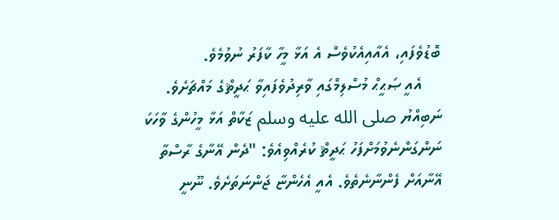ބޮޑުވެފައި، އެއާއިއެކުވެސް އެ އަޅާ މީހާ ކާފަރު ނުވުމެވެ.
    އެއީ ޞަޙީޙް މުސްލިމްގައި ވާރިދުވެފައިވާ ޙަދީޘްގެ މައްޗަށެވެ. ނަބިއްޔު صلى الله عليه وسلم ޒަކާތް އަޅާ މީހުންގެ ވާހަކަ ނަންގަންނެވުމަށްފަހު ޙަދީޘް ކުރެއްވިއެވެ: "ދެން އޭނާގެ ރާސްތާ އޭނާއަށް ފެންނާނެތެވެ. އެއީ އެހެންޏާ ޖަންނަތަށެވެ. ނޫނީ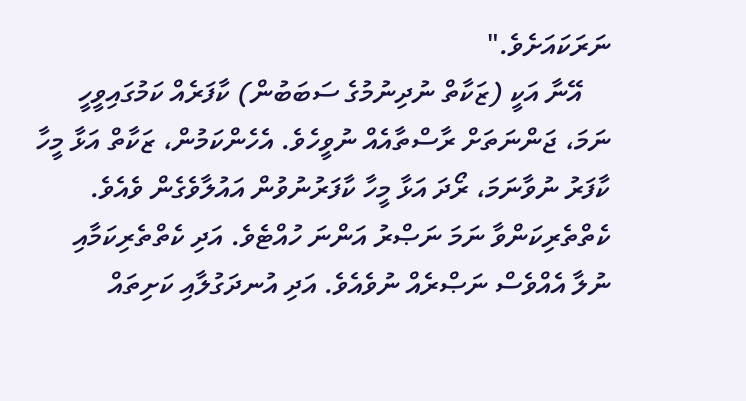ނަރަކައަށެވެ."
    އޭނާ އަކީ (ޒަކާތް ނުދިނުމުގެ ސަބަބުން) ކާފަރެއް ކަމުގައިވީހީ ނަމަ، ޖަންނަތަށް ރާސްތާއެއް ނުވީހެވެ. އެހެންކަމުން، ޒަކާތް އަޅާ މީހާ ކާފަރު ނުވާނަމަ، ރޯދަ އަޅާ މީހާ ކާފަރުނުވުން އައުލާވެގެން ވެއެވެ.
ކެތްތެރިކަންވާ ނަމަ ނަޞްރު އަންނަ ހުއްޓެވެ. އަދި ކެތްތެރިކަމާއި ނުލާ އެއްވެސް ނަޞްރެއް ނުވެއެވެ. އަދި އުނދަގުލާއި ކަށިތައް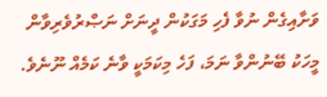ވަށާއިގެން ނުވާ ފެހި މަގަކުން ދީނަށް ނަޞްރުވެރިވާން މީހަކު ބޭނުންވާ ނަމަ، ފަހެ މިކަމަކީ ވާނެ ކަމެއް ނޫނެވެ.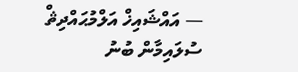— އައްޝައިޚް އަލްމުޙައްދިޘް ސުލައިމާން ބުނު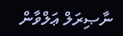ނާޞިރަލް ޢަލްވާން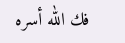فك الله أسره